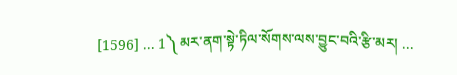[1596] ... 1༽ མར་ནག་སྟེ་ཏིལ་སོགས་ལས་བྱུང་བའི་རྩི་མར། ...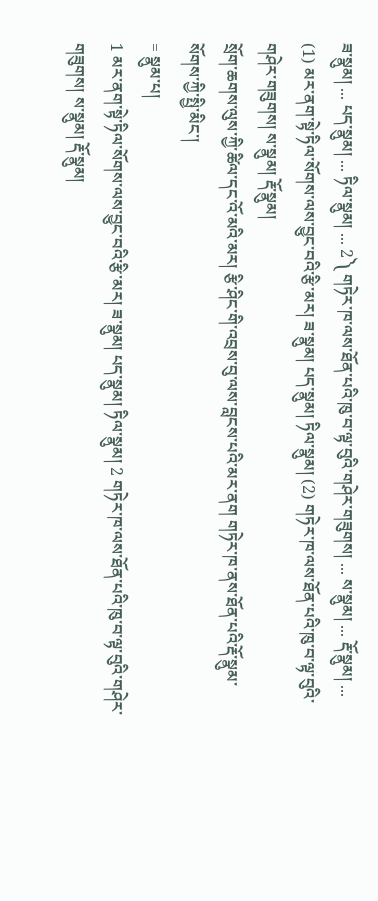ཟ་སྣུམ། ... པད་སྣུམ། ... ཏིལ་སྣུམ། ... 2༽ གཏེར་ཁ་ལས་ཐོན་པའི་ཁུ་བ་ལྟ་བུའི་གཤེར་གཟུགས། ... ས་སྣུམ། ... རྡོ་སྣུམ། ...
(1) མར་ནག་སྟེ་ཏིལ་སོགས་ལས་བྱུང་བའི་རྩི་མར། ཟ་སྣུམ། པད་སྣུམ། ཏིལ་སྣུམ། (2) གཏེར་ཁ་ལས་ཐོན་པའི་ཁུ་བ་ལྟ་བུའི་གཤེར་གཟུགས། ས་སྣུམ། རྡོ་སྣུམ།
སྲོག་ཆགས་ལུས་ཀྱི་ཚིལ་དང་འོ་མའི་མར། རྩི་ཤིང་གི་འབྲས་བུ་ལས་བླངས་པའི་མར་ནག གཏེར་ཁ་ནས་ཐོན་པའི་རྡོ་སྣུམ་སོགས་ཀྱི་སྤྱི་མིང་།
= སྣུམ་པ།
1 མར་ནག་སྟེ་ཏིལ་སོགས་ལས་བྱུང་བའི་རྩི་མར། ཟ་སྣུམ། པད་སྣུམ། ཏིལ་སྣུམ། 2 གཏེར་ཁ་ལས་ཐོན་པའི་ཁུ་བ་ལྟ་བུའི་གཤེར་གཟུགས། ས་སྣུམ། རྡོ་སྣུམ།